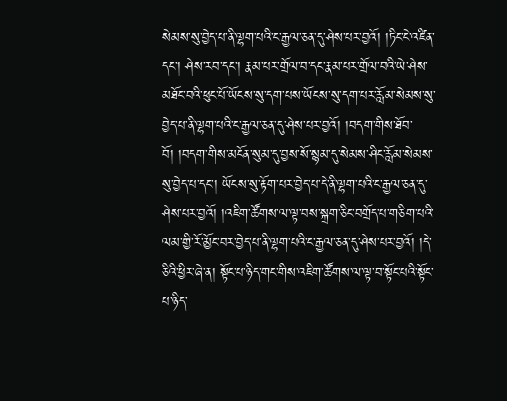སེམས་སུ་བྱེད་པ་ནི་ལྷག་པའི་ང་རྒྱལ་ཅན་དུ་ཤེས་པར་བྱའོ། །ཏིང་ངེ་འཛིན་དང་། ཤེས་རབ་དང་། རྣམ་པར་གྲོལ་བ་དང་རྣམ་པར་གྲོལ་བའི་ཡེ་ཤེས་མཐོང་བའི་ཕུང་པོ་ཡོངས་སུ་དག་པས་ཡོངས་སུ་དག་པར་རློམ་སེམས་སུ་བྱེད་པ་ནི་ལྷག་པའི་ང་རྒྱལ་ཅན་དུ་ཤེས་པར་བྱའོ། །བདག་གིས་ཐོབ་བོ། །བདག་གིས་མངོན་སུམ་དུ་བྱས་སོ་སྙམ་དུ་སེམས་ཤིང་རློམ་སེམས་སུ་བྱེད་པ་དང་། ཡོངས་སུ་རྟོག་པར་བྱེད་པ་དེ་ནི་ལྷག་པའི་ང་རྒྱལ་ཅན་དུ་ཤེས་པར་བྱའོ། །འཇིག་ཚོགས་ལ་ལྟ་བས་སྐྲག་ཅིང་བགྲོད་པ་གཅིག་པའི་ལམ་གྱི་རོ་མྱོང་བར་བྱེད་པ་ནི་ལྷག་པའི་ང་རྒྱལ་ཅན་དུ་ཤེས་པར་བྱའོ། །དེ་ཅིའི་ཕྱིར་ཞེ་ན། སྟོང་པ་ཉིད་གང་གིས་འཇིག་ཚོགས་ལ་ལྟ་བ་སྟོང་པའི་སྟོང་པ་ཉིད་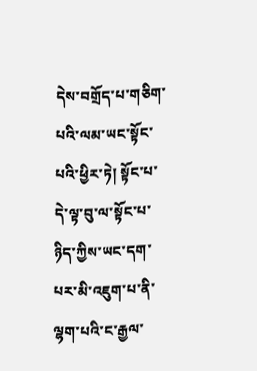དེས་བགྲོད་པ་གཅིག་པའི་ལམ་ཡང་སྟོང་པའི་ཕྱིར་ཏེ། སྟོང་པ་དེ་ལྟ་བུ་ལ་སྟོང་པ་ཉིད་ཀྱིས་ཡང་དག་པར་མི་འཇུག་པ་ནི་ལྷག་པའི་ང་རྒྱལ་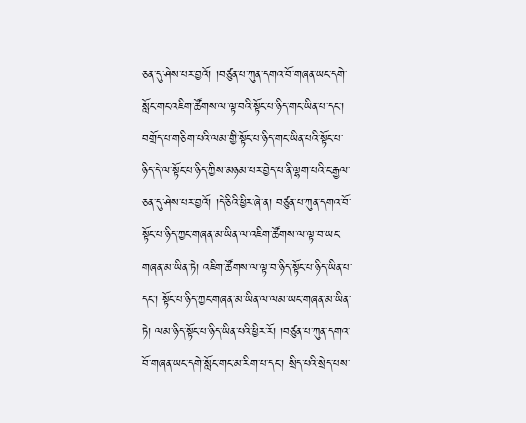ཅན་དུ་ཤེས་པར་བྱའོ། །བཙུན་པ་ཀུན་དགའ་བོ་གཞན་ཡང་དགེ་སློང་གང་འཇིག་ཚོགས་ལ་ལྟ་བའི་སྟོང་པ་ཉིད་གང་ཡིན་པ་དང་། བགྲོད་པ་གཅིག་པའི་ལམ་གྱི་སྟོང་པ་ཉིད་གང་ཡིན་པའི་སྟོང་པ་ཉིད་དེ་ལ་སྟོང་པ་ཉིད་ཀྱིས་མཉམ་པར་བྱེད་པ་ནི་ལྷག་པའི་ང་རྒྱལ་ཅན་དུ་ཤེས་པར་བྱའོ། །དེ་ཅིའི་ཕྱིར་ཞེ་ན། བཙུན་པ་ཀུན་དགའ་བོ་སྟོང་པ་ཉིད་ཀྱང་གཞན་མ་ཡིན་ལ་འཇིག་ཚོགས་ལ་ལྟ་བ་ཡང་གཞན་མ་ཡིན་ཏེ། འཇིག་ཚོགས་ལ་ལྟ་བ་ཉིད་སྟོང་པ་ཉིད་ཡིན་པ་དང་། སྟོང་པ་ཉིད་ཀྱང་གཞན་མ་ཡིན་ལ་ལམ་ཡང་གཞན་མ་ཡིན་ཏེ། ལམ་ཉིད་སྟོང་པ་ཉིད་ཡིན་པའི་ཕྱིར་རོ། །བཙུན་པ་ཀུན་དགའ་བོ་གཞན་ཡང་དགེ་སློང་གང་མ་རིག་པ་དང་། སྲིད་པའི་སྲེད་པས་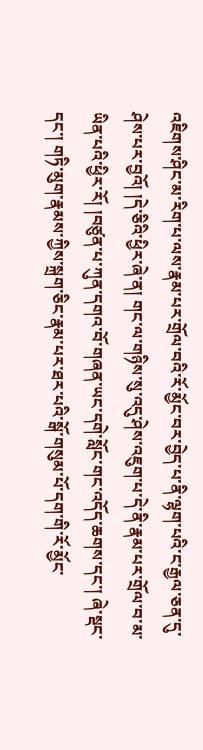འཇིགས་ཤིང་མ་རིག་པ་ལས་རྣམ་པར་གྲོལ་བའི་རོ་མྱོང་བར་བྱེད་པ་ནི་ལྷག་པའི་ང་རྒྱལ་ཅན་དུ་ཤེས་པར་བྱའོ། །དེ་ཅིའི་ཕྱིར་ཞེ་ན། གང་ལ་གཉིས་སུ་འདུ་ཤེས་འཇུག་པ་དེ་ནི་རྣམ་པར་གྲོལ་བ་མ་ཡིན་པའི་ཕྱིར་རོ། །བཙུན་པ་ཀུན་དགའ་བོ་གཞན་ཡང་དགེ་སློང་གང་འདོད་ཆགས་དང་། ཞེ་སྡང་དང་། གཏི་མུག་རྣམས་ཀྱིས་སྐྲག་ཅིང་རྣམ་པར་ཐར་པའི་སྒོ་གསུམ་པོ་དག་གི་རོ་མྱོང་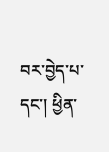བར་བྱེད་པ་དང་། ཕྱིན་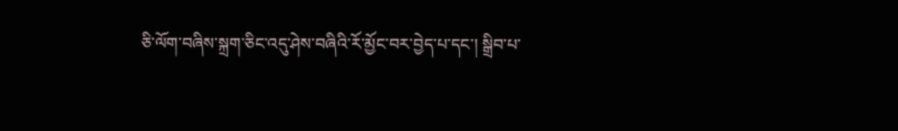ཅི་ལོག་བཞིས་སྐྲག་ཅིང་འདུ་ཤེས་བཞིའི་རོ་མྱོང་བར་བྱེད་པ་དང་། སྒྲིབ་པ་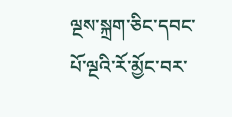ལྔས་སྐྲག་ཅིང་དབང་པོ་ལྔའི་རོ་མྱོང་བར་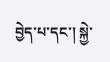བྱེད་པ་དང་། སྐྱེ་